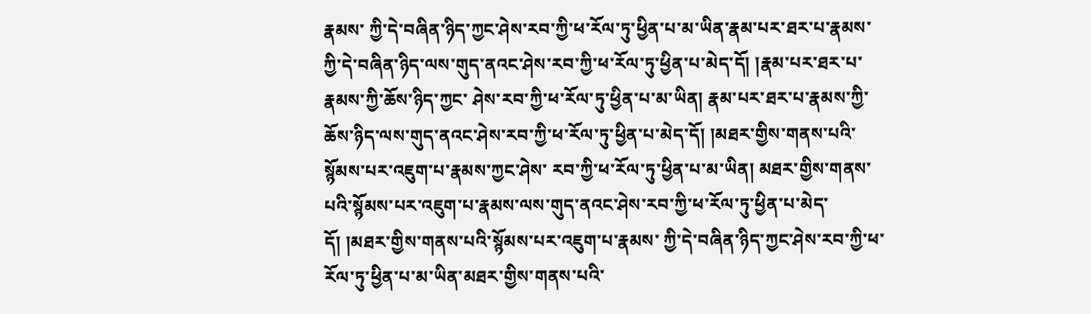རྣམས་ ཀྱི་དེ་བཞིན་ཉིད་ཀྱང་ཤེས་རབ་ཀྱི་ཕ་རོལ་ཏུ་ཕྱིན་པ་མ་ཡིན་རྣམ་པར་ཐར་པ་རྣམས་ཀྱི་དེ་བཞིན་ཉིད་ལས་གུད་ནའང་ཤེས་རབ་ཀྱི་ཕ་རོལ་ཏུ་ཕྱིན་པ་མེད་དོ། །རྣམ་པར་ཐར་པ་རྣམས་ཀྱི་ཆོས་ཉིད་ཀྱང་ ཤེས་རབ་ཀྱི་ཕ་རོལ་ཏུ་ཕྱིན་པ་མ་ཡིན། རྣམ་པར་ཐར་པ་རྣམས་ཀྱི་ཆོས་ཉིད་ལས་གུད་ནའང་ཤེས་རབ་ཀྱི་ཕ་རོལ་ཏུ་ཕྱིན་པ་མེད་དོ། །མཐར་གྱིས་གནས་པའི་སྙོམས་པར་འཇུག་པ་རྣམས་ཀྱང་ཤེས་ རབ་ཀྱི་ཕ་རོལ་ཏུ་ཕྱིན་པ་མ་ཡིན། མཐར་གྱིས་གནས་པའི་སྙོམས་པར་འཇུག་པ་རྣམས་ལས་གུད་ནའང་ཤེས་རབ་ཀྱི་ཕ་རོལ་ཏུ་ཕྱིན་པ་མེད་དོ། །མཐར་གྱིས་གནས་པའི་སྙོམས་པར་འཇུག་པ་རྣམས་ ཀྱི་དེ་བཞིན་ཉིད་ཀྱང་ཤེས་རབ་ཀྱི་ཕ་རོལ་ཏུ་ཕྱིན་པ་མ་ཡིན་མཐར་གྱིས་གནས་པའི་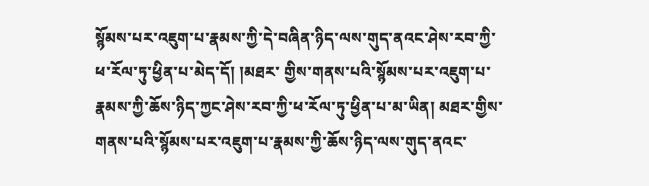སྙོམས་པར་འཇུག་པ་རྣམས་ཀྱི་དེ་བཞིན་ཉིད་ལས་གུད་ནའང་ཤེས་རབ་ཀྱི་ཕ་རོལ་ཏུ་ཕྱིན་པ་མེད་དོ། །མཐར་ གྱིས་གནས་པའི་སྙོམས་པར་འཇུག་པ་རྣམས་ཀྱི་ཆོས་ཉིད་ཀྱང་ཤེས་རབ་ཀྱི་ཕ་རོལ་ཏུ་ཕྱིན་པ་མ་ཡིན། མཐར་གྱིས་གནས་པའི་སྙོམས་པར་འཇུག་པ་རྣམས་ཀྱི་ཆོས་ཉིད་ལས་གུད་ནའང་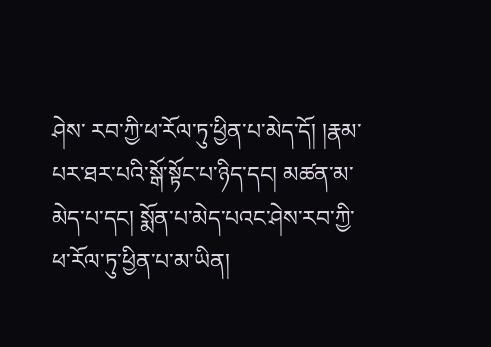ཤེས་ རབ་ཀྱི་ཕ་རོལ་ཏུ་ཕྱིན་པ་མེད་དོ། །རྣམ་པར་ཐར་པའི་སྒོ་སྟོང་པ་ཉིད་དང། མཚན་མ་མེད་པ་དང། སྨོན་པ་མེད་པའང་ཤེས་རབ་ཀྱི་ཕ་རོལ་ཏུ་ཕྱིན་པ་མ་ཡིན།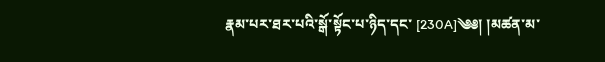རྣམ་པར་ཐར་པའི་སྒོ་སྟོང་པ་ཉིད་དང་ [230A]༄༅། །མཚན་མ་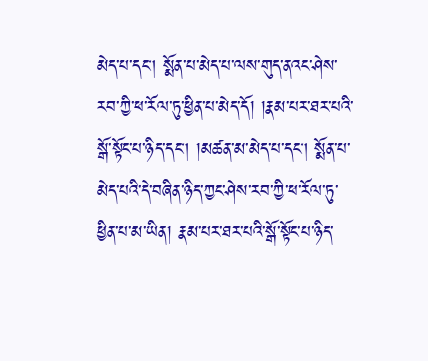མེད་པ་དང། སྨོན་པ་མེད་པ་ལས་གུད་ནའང་ཤེས་རབ་ཀྱི་ཕ་རོལ་ཏུ་ཕྱིན་པ་མེད་དོ། །རྣམ་པར་ཐར་པའི་སྒོ་སྟོང་པ་ཉིད་དང། །མཚན་མ་མེད་པ་དང། སྨོན་པ་ མེད་པའི་དེ་བཞིན་ཉིད་ཀྱང་ཤེས་རབ་ཀྱི་ཕ་རོལ་ཏུ་ཕྱིན་པ་མ་ཡིན། རྣམ་པར་ཐར་པའི་སྒོ་སྟོང་པ་ཉིད་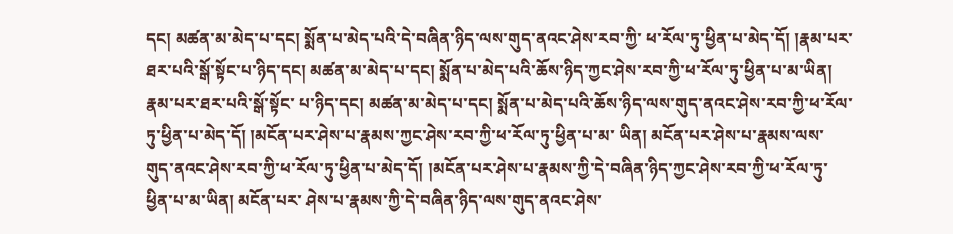དང། མཚན་མ་མེད་པ་དང། སྨོན་པ་མེད་པའི་དེ་བཞིན་ཉིད་ལས་གུད་ནའང་ཤེས་རབ་ཀྱི་ ཕ་རོལ་ཏུ་ཕྱིན་པ་མེད་དོ། །རྣམ་པར་ཐར་པའི་སྒོ་སྟོང་པ་ཉིད་དང། མཚན་མ་མེད་པ་དང། སྨོན་པ་མེད་པའི་ཆོས་ཉིད་ཀྱང་ཤེས་རབ་ཀྱི་ཕ་རོལ་ཏུ་ཕྱིན་པ་མ་ཡིན། རྣམ་པར་ཐར་པའི་སྒོ་སྟོང་ པ་ཉིད་དང། མཚན་མ་མེད་པ་དང། སྨོན་པ་མེད་པའི་ཆོས་ཉིད་ལས་གུད་ནའང་ཤེས་རབ་ཀྱི་ཕ་རོལ་ཏུ་ཕྱིན་པ་མེད་དོ། །མངོན་པར་ཤེས་པ་རྣམས་ཀྱང་ཤེས་རབ་ཀྱི་ཕ་རོལ་ཏུ་ཕྱིན་པ་མ་ ཡིན། མངོན་པར་ཤེས་པ་རྣམས་ལས་གུད་ནའང་ཤེས་རབ་ཀྱི་ཕ་རོལ་ཏུ་ཕྱིན་པ་མེད་དོ། །མངོན་པར་ཤེས་པ་རྣམས་ཀྱི་དེ་བཞིན་ཉིད་ཀྱང་ཤེས་རབ་ཀྱི་ཕ་རོལ་ཏུ་ཕྱིན་པ་མ་ཡིན། མངོན་པར་ ཤེས་པ་རྣམས་ཀྱི་དེ་བཞིན་ཉིད་ལས་གུད་ནའང་ཤེས་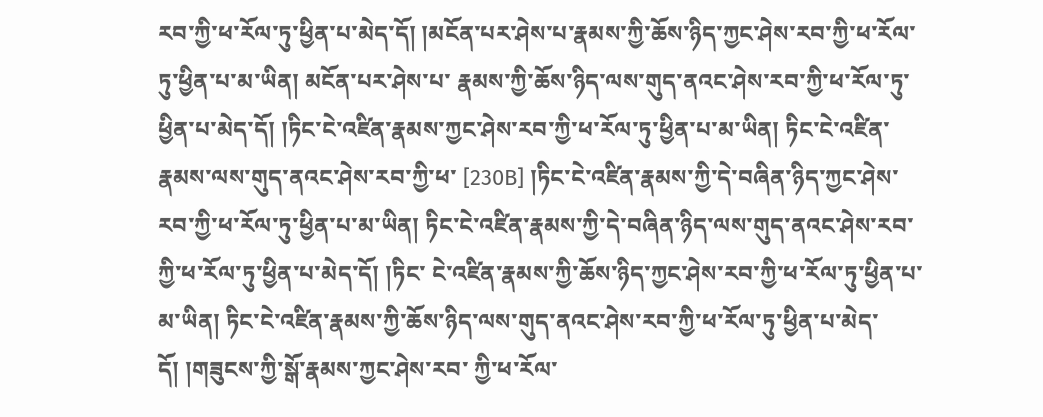རབ་ཀྱི་ཕ་རོལ་ཏུ་ཕྱིན་པ་མེད་དོ། །མངོན་པར་ཤེས་པ་རྣམས་ཀྱི་ཆོས་ཉིད་ཀྱང་ཤེས་རབ་ཀྱི་ཕ་རོལ་ཏུ་ཕྱིན་པ་མ་ཡིན། མངོན་པར་ཤེས་པ་ རྣམས་ཀྱི་ཆོས་ཉིད་ལས་གུད་ནའང་ཤེས་རབ་ཀྱི་ཕ་རོལ་ཏུ་ཕྱིན་པ་མེད་དོ། །ཏིང་ངེ་འཛིན་རྣམས་ཀྱང་ཤེས་རབ་ཀྱི་ཕ་རོལ་ཏུ་ཕྱིན་པ་མ་ཡིན། ཏིང་ངེ་འཛིན་རྣམས་ལས་གུད་ནའང་ཤེས་རབ་ཀྱི་ཕ་ [230B] །ཏིང་ངེ་འཛིན་རྣམས་ཀྱི་དེ་བཞིན་ཉིད་ཀྱང་ཤེས་རབ་ཀྱི་ཕ་རོལ་ཏུ་ཕྱིན་པ་མ་ཡིན། ཏིང་ངེ་འཛིན་རྣམས་ཀྱི་དེ་བཞིན་ཉིད་ལས་གུད་ནའང་ཤེས་རབ་ཀྱི་ཕ་རོལ་ཏུ་ཕྱིན་པ་མེད་དོ། །ཏིང་ ངེ་འཛིན་རྣམས་ཀྱི་ཆོས་ཉིད་ཀྱང་ཤེས་རབ་ཀྱི་ཕ་རོལ་ཏུ་ཕྱིན་པ་མ་ཡིན། ཏིང་ངེ་འཛིན་རྣམས་ཀྱི་ཆོས་ཉིད་ལས་གུད་ནའང་ཤེས་རབ་ཀྱི་ཕ་རོལ་ཏུ་ཕྱིན་པ་མེད་དོ། །གཟུངས་ཀྱི་སྒོ་རྣམས་ཀྱང་ཤེས་རབ་ ཀྱི་ཕ་རོལ་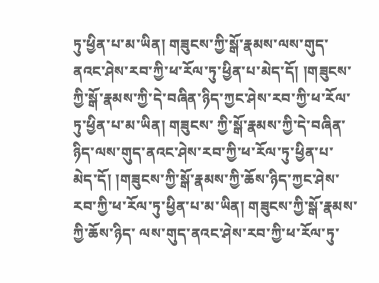ཏུ་ཕྱིན་པ་མ་ཡིན། གཟུངས་ཀྱི་སྒོ་རྣམས་ལས་གུད་ནའང་ཤེས་རབ་ཀྱི་ཕ་རོལ་ཏུ་ཕྱིན་པ་མེད་དོ། །གཟུངས་ཀྱི་སྒོ་རྣམས་ཀྱི་དེ་བཞིན་ཉིད་ཀྱང་ཤེས་རབ་ཀྱི་ཕ་རོལ་ཏུ་ཕྱིན་པ་མ་ཡིན། གཟུངས་ ཀྱི་སྒོ་རྣམས་ཀྱི་དེ་བཞིན་ཉིད་ལས་གུད་ནའང་ཤེས་རབ་ཀྱི་ཕ་རོལ་ཏུ་ཕྱིན་པ་མེད་དོ། །གཟུངས་ཀྱི་སྒོ་རྣམས་ཀྱི་ཆོས་ཉིད་ཀྱང་ཤེས་རབ་ཀྱི་ཕ་རོལ་ཏུ་ཕྱིན་པ་མ་ཡིན། གཟུངས་ཀྱི་སྒོ་རྣམས་ཀྱི་ཆོས་ཉིད་ ལས་གུད་ནའང་ཤེས་རབ་ཀྱི་ཕ་རོལ་ཏུ་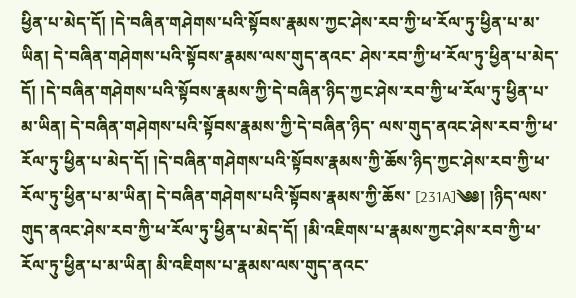ཕྱིན་པ་མེད་དོ། །དེ་བཞིན་གཤེགས་པའི་སྟོབས་རྣམས་ཀྱང་ཤེས་རབ་ཀྱི་ཕ་རོལ་ཏུ་ཕྱིན་པ་མ་ཡིན། དེ་བཞིན་གཤེགས་པའི་སྟོབས་རྣམས་ལས་གུད་ནའང་ ཤེས་རབ་ཀྱི་ཕ་རོལ་ཏུ་ཕྱིན་པ་མེད་དོ། །དེ་བཞིན་གཤེགས་པའི་སྟོབས་རྣམས་ཀྱི་དེ་བཞིན་ཉིད་ཀྱང་ཤེས་རབ་ཀྱི་ཕ་རོལ་ཏུ་ཕྱིན་པ་མ་ཡིན། དེ་བཞིན་གཤེགས་པའི་སྟོབས་རྣམས་ཀྱི་དེ་བཞིན་ཉིད་ ལས་གུད་ནའང་ཤེས་རབ་ཀྱི་ཕ་རོལ་ཏུ་ཕྱིན་པ་མེད་དོ། །དེ་བཞིན་གཤེགས་པའི་སྟོབས་རྣམས་ཀྱི་ཆོས་ཉིད་ཀྱང་ཤེས་རབ་ཀྱི་ཕ་རོལ་ཏུ་ཕྱིན་པ་མ་ཡིན། དེ་བཞིན་གཤེགས་པའི་སྟོབས་རྣམས་ཀྱི་ཆོས་ [231A]༄༅། །ཉིད་ལས་གུད་ནའང་ཤེས་རབ་ཀྱི་ཕ་རོལ་ཏུ་ཕྱིན་པ་མེད་དོ། །མི་འཇིགས་པ་རྣམས་ཀྱང་ཤེས་རབ་ཀྱི་ཕ་རོལ་ཏུ་ཕྱིན་པ་མ་ཡིན། མི་འཇིགས་པ་རྣམས་ལས་གུད་ནའང་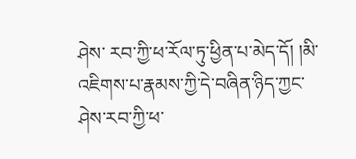ཤེས་ རབ་ཀྱི་ཕ་རོལ་ཏུ་ཕྱིན་པ་མེད་དོ། །མི་འཇིགས་པ་རྣམས་ཀྱི་དེ་བཞིན་ཉིད་ཀྱང་ཤེས་རབ་ཀྱི་ཕ་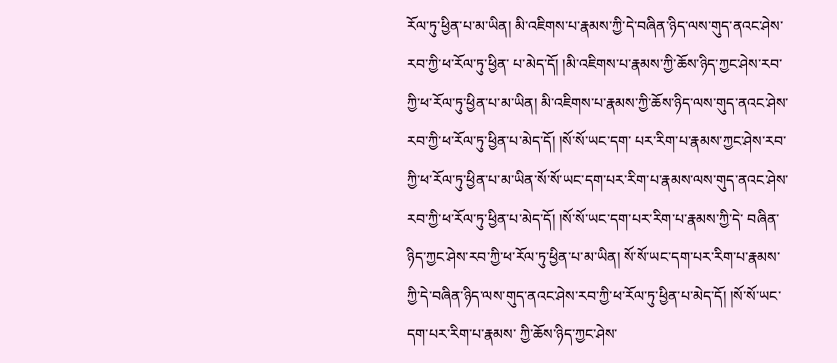རོལ་ཏུ་ཕྱིན་པ་མ་ཡིན། མི་འཇིགས་པ་རྣམས་ཀྱི་དེ་བཞིན་ཉིད་ལས་གུད་ནའང་ཤེས་རབ་ཀྱི་ཕ་རོལ་ཏུ་ཕྱིན་ པ་མེད་དོ། །མི་འཇིགས་པ་རྣམས་ཀྱི་ཆོས་ཉིད་ཀྱང་ཤེས་རབ་ཀྱི་ཕ་རོལ་ཏུ་ཕྱིན་པ་མ་ཡིན། མི་འཇིགས་པ་རྣམས་ཀྱི་ཆོས་ཉིད་ལས་གུད་ནའང་ཤེས་རབ་ཀྱི་ཕ་རོལ་ཏུ་ཕྱིན་པ་མེད་དོ། །སོ་སོ་ཡང་དག་ པར་རིག་པ་རྣམས་ཀྱང་ཤེས་རབ་ཀྱི་ཕ་རོལ་ཏུ་ཕྱིན་པ་མ་ཡིན་སོ་སོ་ཡང་དག་པར་རིག་པ་རྣམས་ལས་གུད་ནའང་ཤེས་རབ་ཀྱི་ཕ་རོལ་ཏུ་ཕྱིན་པ་མེད་དོ། །སོ་སོ་ཡང་དག་པར་རིག་པ་རྣམས་ཀྱི་དེ་ བཞིན་ཉིད་ཀྱང་ཤེས་རབ་ཀྱི་ཕ་རོལ་ཏུ་ཕྱིན་པ་མ་ཡིན། སོ་སོ་ཡང་དག་པར་རིག་པ་རྣམས་ཀྱི་དེ་བཞིན་ཉིད་ལས་གུད་ནའང་ཤེས་རབ་ཀྱི་ཕ་རོལ་ཏུ་ཕྱིན་པ་མེད་དོ། །སོ་སོ་ཡང་དག་པར་རིག་པ་རྣམས་ ཀྱི་ཆོས་ཉིད་ཀྱང་ཤེས་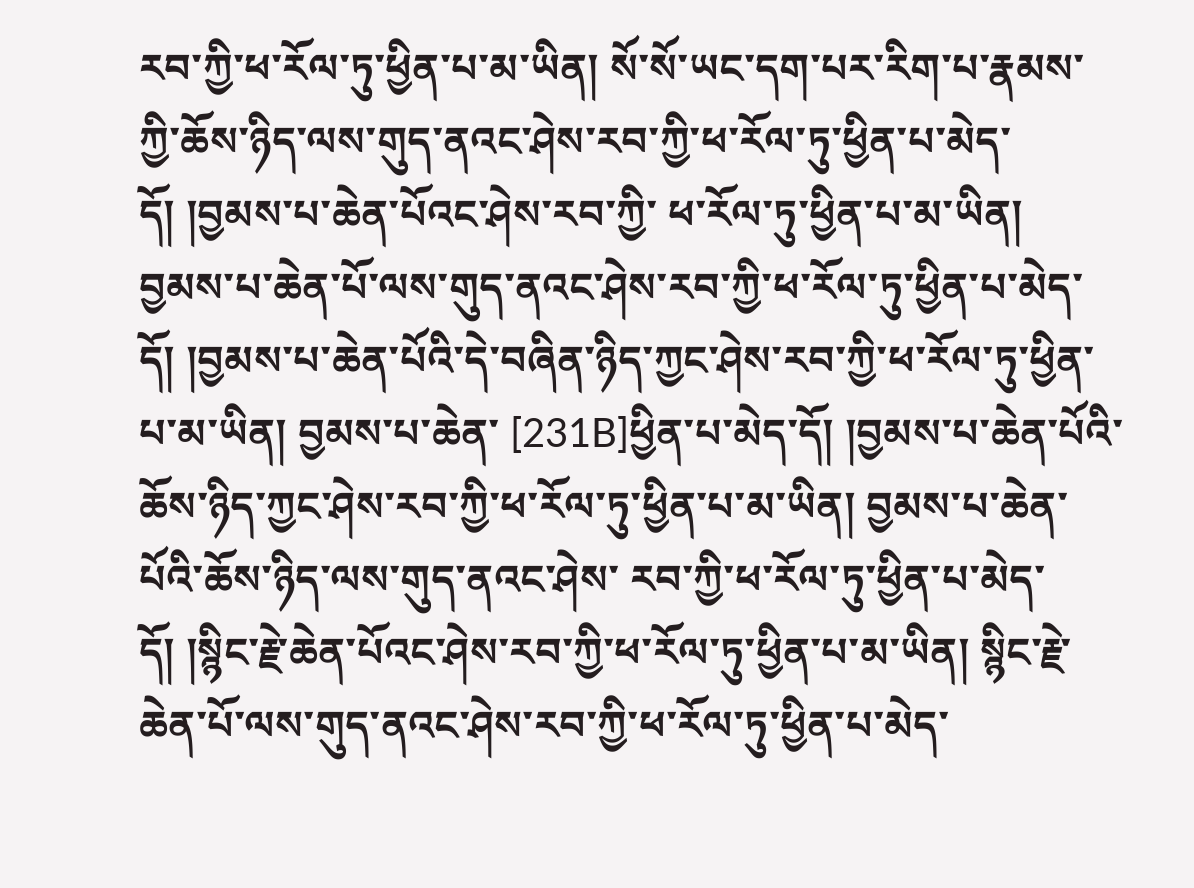རབ་ཀྱི་ཕ་རོལ་ཏུ་ཕྱིན་པ་མ་ཡིན། སོ་སོ་ཡང་དག་པར་རིག་པ་རྣམས་ཀྱི་ཆོས་ཉིད་ལས་གུད་ནའང་ཤེས་རབ་ཀྱི་ཕ་རོལ་ཏུ་ཕྱིན་པ་མེད་དོ། །བྱམས་པ་ཆེན་པོའང་ཤེས་རབ་ཀྱི་ ཕ་རོལ་ཏུ་ཕྱིན་པ་མ་ཡིན། བྱམས་པ་ཆེན་པོ་ལས་གུད་ནའང་ཤེས་རབ་ཀྱི་ཕ་རོལ་ཏུ་ཕྱིན་པ་མེད་དོ། །བྱམས་པ་ཆེན་པོའི་དེ་བཞིན་ཉིད་ཀྱང་ཤེས་རབ་ཀྱི་ཕ་རོལ་ཏུ་ཕྱིན་པ་མ་ཡིན། བྱམས་པ་ཆེན་ [231B]ཕྱིན་པ་མེད་དོ། །བྱམས་པ་ཆེན་པོའི་ཆོས་ཉིད་ཀྱང་ཤེས་རབ་ཀྱི་ཕ་རོལ་ཏུ་ཕྱིན་པ་མ་ཡིན། བྱམས་པ་ཆེན་པོའི་ཆོས་ཉིད་ལས་གུད་ནའང་ཤེས་ རབ་ཀྱི་ཕ་རོལ་ཏུ་ཕྱིན་པ་མེད་དོ། །སྙིང་རྗེ་ཆེན་པོའང་ཤེས་རབ་ཀྱི་ཕ་རོལ་ཏུ་ཕྱིན་པ་མ་ཡིན། སྙིང་རྗེ་ཆེན་པོ་ལས་གུད་ནའང་ཤེས་རབ་ཀྱི་ཕ་རོལ་ཏུ་ཕྱིན་པ་མེད་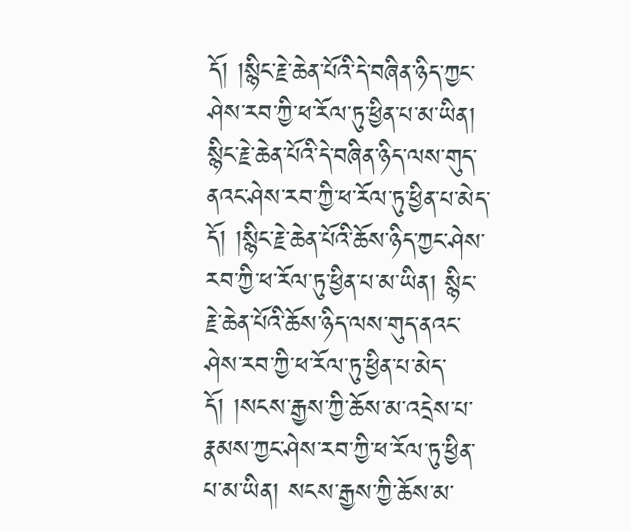དོ། །སྙིང་རྗེ་ཆེན་པོའི་དེ་བཞིན་ཉིད་ཀྱང་ ཤེས་རབ་ཀྱི་ཕ་རོལ་ཏུ་ཕྱིན་པ་མ་ཡིན། སྙིང་རྗེ་ཆེན་པོའི་དེ་བཞིན་ཉིད་ལས་གུད་ནའང་ཤེས་རབ་ཀྱི་ཕ་རོལ་ཏུ་ཕྱིན་པ་མེད་དོ། །སྙིང་རྗེ་ཆེན་པོའི་ཆོས་ཉིད་ཀྱང་ཤེས་རབ་ཀྱི་ཕ་རོལ་ཏུ་ཕྱིན་པ་མ་ཡིན། སྙིང་ རྗེ་ཆེན་པོའི་ཆོས་ཉིད་ལས་གུད་ནའང་ཤེས་རབ་ཀྱི་ཕ་རོལ་ཏུ་ཕྱིན་པ་མེད་དོ། །སངས་རྒྱས་ཀྱི་ཆོས་མ་འདྲེས་པ་རྣམས་ཀྱང་ཤེས་རབ་ཀྱི་ཕ་རོལ་ཏུ་ཕྱིན་པ་མ་ཡིན། སངས་རྒྱས་ཀྱི་ཆོས་མ་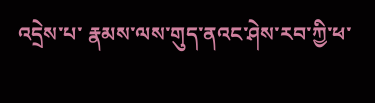འདྲེས་པ་ རྣམས་ལས་གུད་ནའང་ཤེས་རབ་ཀྱི་ཕ་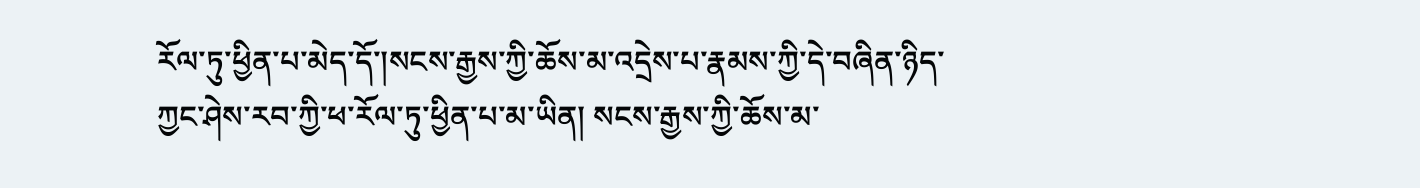རོལ་ཏུ་ཕྱིན་པ་མེད་དོ་།སངས་རྒྱས་ཀྱི་ཆོས་མ་འདྲེས་པ་རྣམས་ཀྱི་དེ་བཞིན་ཉིད་ཀྱང་ཤེས་རབ་ཀྱི་ཕ་རོལ་ཏུ་ཕྱིན་པ་མ་ཡིན། སངས་རྒྱས་ཀྱི་ཆོས་མ་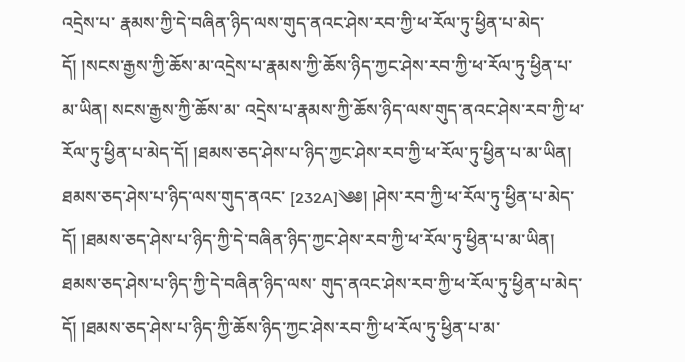འདྲེས་པ་ རྣམས་ཀྱི་དེ་བཞིན་ཉིད་ལས་གུད་ནའང་ཤེས་རབ་ཀྱི་ཕ་རོལ་ཏུ་ཕྱིན་པ་མེད་དོ། །སངས་རྒྱས་ཀྱི་ཆོས་མ་འདྲེས་པ་རྣམས་ཀྱི་ཆོས་ཉིད་ཀྱང་ཤེས་རབ་ཀྱི་ཕ་རོལ་ཏུ་ཕྱིན་པ་མ་ཡིན། སངས་རྒྱས་ཀྱི་ཆོས་མ་ འདྲེས་པ་རྣམས་ཀྱི་ཆོས་ཉིད་ལས་གུད་ནའང་ཤེས་རབ་ཀྱི་ཕ་རོལ་ཏུ་ཕྱིན་པ་མེད་དོ། །ཐམས་ཅད་ཤེས་པ་ཉིད་ཀྱང་ཤེས་རབ་ཀྱི་ཕ་རོལ་ཏུ་ཕྱིན་པ་མ་ཡིན། ཐམས་ཅད་ཤེས་པ་ཉིད་ལས་གུད་ནའང་ [232A]༄༅། །ཤེས་རབ་ཀྱི་ཕ་རོལ་ཏུ་ཕྱིན་པ་མེད་དོ། །ཐམས་ཅད་ཤེས་པ་ཉིད་ཀྱི་དེ་བཞིན་ཉིད་ཀྱང་ཤེས་རབ་ཀྱི་ཕ་རོལ་ཏུ་ཕྱིན་པ་མ་ཡིན། ཐམས་ཅད་ཤེས་པ་ཉིད་ཀྱི་དེ་བཞིན་ཉིད་ལས་ གུད་ནའང་ཤེས་རབ་ཀྱི་ཕ་རོལ་ཏུ་ཕྱིན་པ་མེད་དོ། །ཐམས་ཅད་ཤེས་པ་ཉིད་ཀྱི་ཆོས་ཉིད་ཀྱང་ཤེས་རབ་ཀྱི་ཕ་རོལ་ཏུ་ཕྱིན་པ་མ་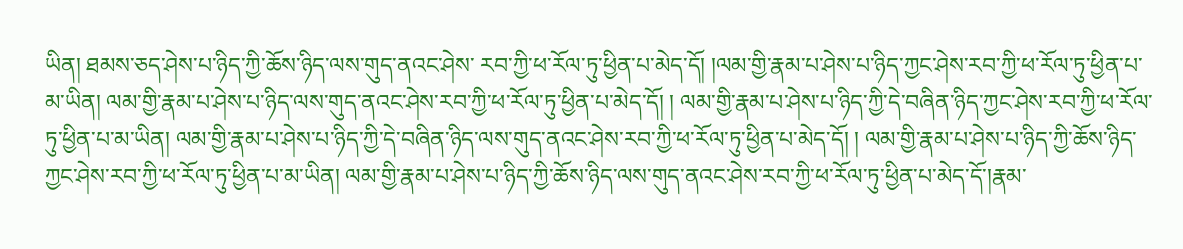ཡིན། ཐམས་ཅད་ཤེས་པ་ཉིད་ཀྱི་ཆོས་ཉིད་ལས་གུད་ནའང་ཤེས་ རབ་ཀྱི་ཕ་རོལ་ཏུ་ཕྱིན་པ་མེད་དོ། །ལམ་གྱི་རྣམ་པ་ཤེས་པ་ཉིད་ཀྱང་ཤེས་རབ་ཀྱི་ཕ་རོལ་ཏུ་ཕྱིན་པ་མ་ཡིན། ལམ་གྱི་རྣམ་པ་ཤེས་པ་ཉིད་ལས་གུད་ནའང་ཤེས་རབ་ཀྱི་ཕ་རོལ་ཏུ་ཕྱིན་པ་མེད་དོ། ། ལམ་གྱི་རྣམ་པ་ཤེས་པ་ཉིད་ཀྱི་དེ་བཞིན་ཉིད་ཀྱང་ཤེས་རབ་ཀྱི་ཕ་རོལ་ཏུ་ཕྱིན་པ་མ་ཡིན། ལམ་གྱི་རྣམ་པ་ཤེས་པ་ཉིད་ཀྱི་དེ་བཞིན་ཉིད་ལས་གུད་ནའང་ཤེས་རབ་ཀྱི་ཕ་རོལ་ཏུ་ཕྱིན་པ་མེད་དོ། ། ལམ་གྱི་རྣམ་པ་ཤེས་པ་ཉིད་ཀྱི་ཆོས་ཉིད་ཀྱང་ཤེས་རབ་ཀྱི་ཕ་རོལ་ཏུ་ཕྱིན་པ་མ་ཡིན། ལམ་གྱི་རྣམ་པ་ཤེས་པ་ཉིད་ཀྱི་ཆོས་ཉིད་ལས་གུད་ནའང་ཤེས་རབ་ཀྱི་ཕ་རོལ་ཏུ་ཕྱིན་པ་མེད་དོ་།རྣམ་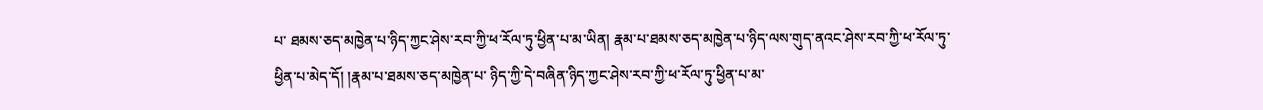པ་ ཐམས་ཅད་མཁྱེན་པ་ཉིད་ཀྱང་ཤེས་རབ་ཀྱི་ཕ་རོལ་ཏུ་ཕྱིན་པ་མ་ཡིན། རྣམ་པ་ཐམས་ཅད་མཁྱེན་པ་ཉིད་ལས་གུད་ནའང་ཤེས་རབ་ཀྱི་ཕ་རོལ་ཏུ་ཕྱིན་པ་མེད་དོ། །རྣམ་པ་ཐམས་ཅད་མཁྱེན་པ་ ཉིད་ཀྱི་དེ་བཞིན་ཉིད་ཀྱང་ཤེས་རབ་ཀྱི་ཕ་རོལ་ཏུ་ཕྱིན་པ་མ་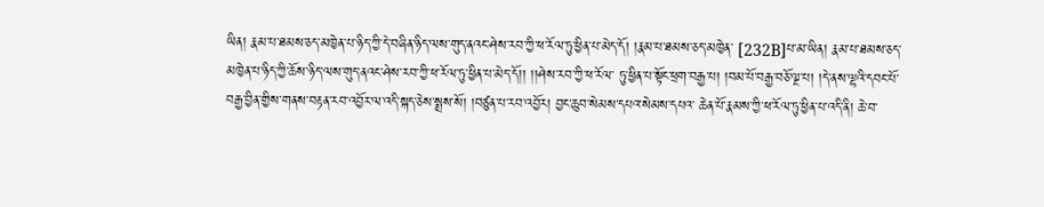ཡིན། རྣམ་པ་ཐམས་ཅད་མཁྱེན་པ་ཉིད་ཀྱི་དེ་བཞིན་ཉིད་ལས་གུད་ནའང་ཤེས་རབ་ཀྱི་ཕ་རོལ་ཏུ་ཕྱིན་པ་མེད་དོ། །རྣམ་པ་ཐམས་ཅད་མཁྱེན་ [232B]པ་མ་ཡིན། རྣམ་པ་ཐམས་ཅད་མཁྱེན་པ་ཉིད་ཀྱི་ཆོས་ཉིད་ལས་གུད་ནའང་ཤེས་རབ་ཀྱི་ཕ་རོལ་ཏུ་ཕྱིན་པ་མེད་དོ།། །།ཤེས་རབ་ཀྱི་ཕ་རོལ་ ཏུ་ཕྱིན་པ་སྟོང་ཕྲག་བརྒྱ་པ། །བམ་པོ་བརྒྱ་བཅོ་ལྔ་པ། །དེ་ནས་ལྷའི་དབང་པོ་བརྒྱ་བྱིན་གྱིས་གནས་བརྟན་རབ་འབྱོར་ལ་འདི་སྐད་ཅེས་སྨྲས་སོ། །བཙུན་པ་རབ་འབྱོར། བྱང་ཆུབ་སེམས་དཔའ་སེམས་དཔའ་ ཆེན་པོ་རྣམས་ཀྱི་ཕ་རོལ་ཏུ་ཕྱིན་པ་འདི་ནི། ཆེ་བ་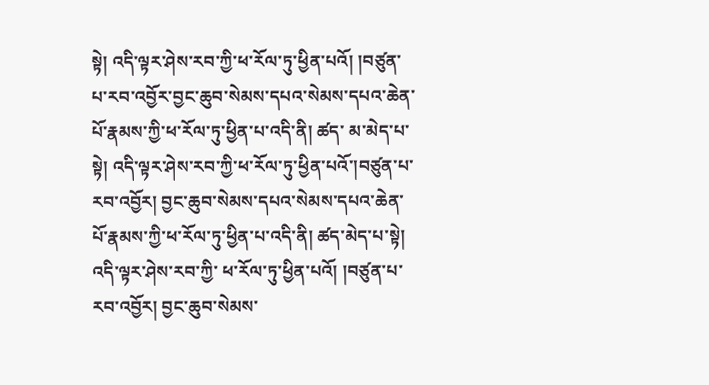སྟེ། འདི་ལྟར་ཤེས་རབ་ཀྱི་ཕ་རོལ་ཏུ་ཕྱིན་པའོ། །བཙུན་པ་རབ་འབྱོར་བྱང་ཆུབ་སེམས་དཔའ་སེམས་དཔའ་ཆེན་པོ་རྣམས་ཀྱི་ཕ་རོལ་ཏུ་ཕྱིན་པ་འདི་ནི། ཚད་ མ་མེད་པ་སྟེ། འདི་ལྟར་ཤེས་རབ་ཀྱི་ཕ་རོལ་ཏུ་ཕྱིན་པའོ་།བཙུན་པ་རབ་འབྱོར། བྱང་ཆུབ་སེམས་དཔའ་སེམས་དཔའ་ཆེན་པོ་རྣམས་ཀྱི་ཕ་རོལ་ཏུ་ཕྱིན་པ་འདི་ནི། ཚད་མེད་པ་སྟེ། འདི་ལྟར་ཤེས་རབ་ཀྱི་ ཕ་རོལ་ཏུ་ཕྱིན་པའོ། །བཙུན་པ་རབ་འབྱོར། བྱང་ཆུབ་སེམས་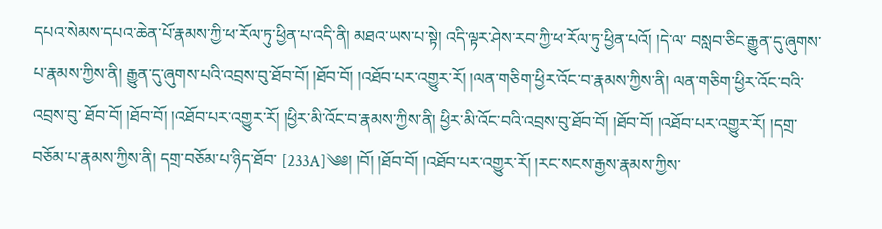དཔའ་སེམས་དཔའ་ཆེན་པོ་རྣམས་ཀྱི་ཕ་རོལ་ཏུ་ཕྱིན་པ་འདི་ནི། མཐའ་ཡས་པ་སྟེ། འདི་ལྟར་ཤེས་རབ་ཀྱི་ཕ་རོལ་ཏུ་ཕྱིན་པའོ། །དེ་ལ་ བསླབ་ཅིང་རྒྱུན་དུ་ཞུགས་པ་རྣམས་ཀྱིས་ནི། རྒྱུན་དུ་ཞུགས་པའི་འབྲས་བུ་ཐོབ་བོ། །ཐོབ་བོ། །འཐོབ་པར་འགྱུར་རོ། །ལན་གཅིག་ཕྱིར་འོང་བ་རྣམས་ཀྱིས་ནི། ལན་གཅིག་ཕྱིར་འོང་བའི་འབྲས་བུ་ ཐོབ་བོ། །ཐོབ་བོ། །འཐོབ་པར་འགྱུར་རོ། །ཕྱིར་མི་འོང་བ་རྣམས་ཀྱིས་ནི། ཕྱིར་མི་འོང་བའི་འབྲས་བུ་ཐོབ་བོ། །ཐོབ་བོ། །འཐོབ་པར་འགྱུར་རོ། །དགྲ་བཅོམ་པ་རྣམས་ཀྱིས་ནི། དགྲ་བཅོམ་པ་ཉིད་ཐོབ་ [233A]༄༅། །བོ། །ཐོབ་བོ། །འཐོབ་པར་འགྱུར་རོ། །རང་སངས་རྒྱས་རྣམས་ཀྱིས་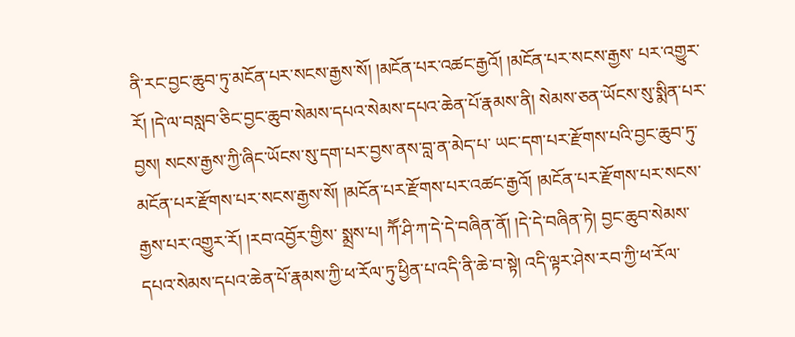ནི་རང་བྱང་ཆུབ་ཏུ་མངོན་པར་སངས་རྒྱས་སོ། །མངོན་པར་འཚང་རྒྱའོ། །མངོན་པར་སངས་རྒྱས་ པར་འགྱུར་རོ། །དེ་ལ་བསླབ་ཅིང་བྱང་ཆུབ་སེམས་དཔའ་སེམས་དཔའ་ཆེན་པོ་རྣམས་ནི། སེམས་ཅན་ཡོངས་སུ་སྨིན་པར་བྱས། སངས་རྒྱས་ཀྱི་ཞིང་ཡོངས་སུ་དག་པར་བྱས་ནས་བླ་ན་མེད་པ་ ཡང་དག་པར་རྫོགས་པའི་བྱང་ཆུབ་ཏུ་མངོན་པར་རྫོགས་པར་སངས་རྒྱས་སོ། །མངོན་པར་རྫོགས་པར་འཚང་རྒྱའོ། །མངོན་པར་རྫོགས་པར་སངས་རྒྱས་པར་འགྱུར་རོ། །རབ་འབྱོར་གྱིས་ སྨྲས་པ། ཀཽ་ཤི་ཀ་དེ་དེ་བཞིན་ནོ། །དེ་དེ་བཞིན་ཏེ། བྱང་ཆུབ་སེམས་དཔའ་སེམས་དཔའ་ཆེན་པོ་རྣམས་ཀྱི་ཕ་རོལ་ཏུ་ཕྱིན་པ་འདི་ནི་ཆེ་བ་སྟེ། འདི་ལྟར་ཤེས་རབ་ཀྱི་ཕ་རོལ་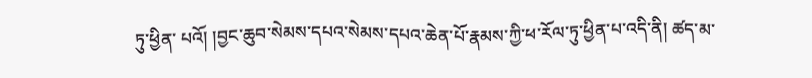ཏུ་ཕྱིན་ པའོ། །བྱང་ཆུབ་སེམས་དཔའ་སེམས་དཔའ་ཆེན་པོ་རྣམས་ཀྱི་ཕ་རོལ་ཏུ་ཕྱིན་པ་འདི་ནི། ཚད་མ་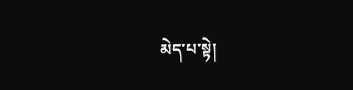མེད་པ་སྟེ།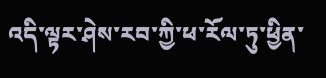འདི་ལྟར་ཤེས་རབ་ཀྱི་ཕ་རོལ་ཏུ་ཕྱིན་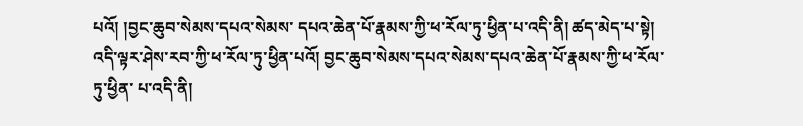པའོ། །བྱང་ཆུབ་སེམས་དཔའ་སེམས་ དཔའ་ཆེན་པོ་རྣམས་ཀྱི་ཕ་རོལ་ཏུ་ཕྱིན་པ་འདི་ནི། ཚད་མེད་པ་སྟེ། འདི་ལྟར་ཤེས་རབ་ཀྱི་ཕ་རོལ་ཏུ་ཕྱིན་པའོ། བྱང་ཆུབ་སེམས་དཔའ་སེམས་དཔའ་ཆེན་པོ་རྣམས་ཀྱི་ཕ་རོལ་ཏུ་ཕྱིན་ པ་འདི་ནི།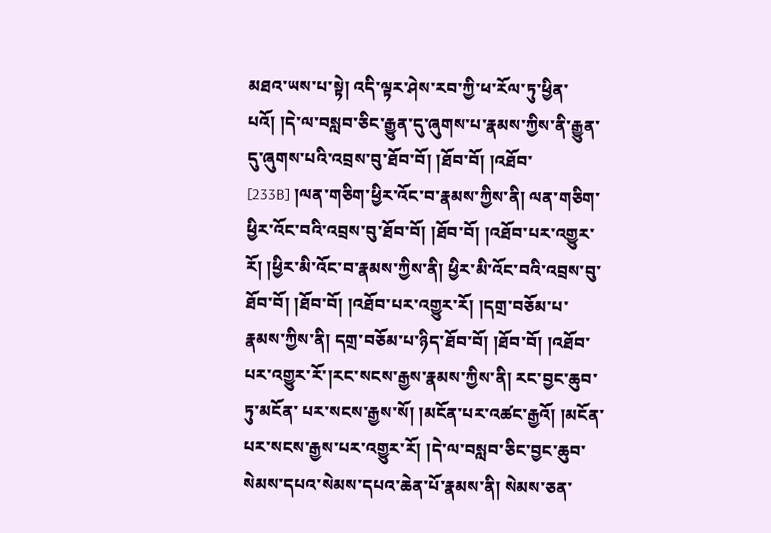མཐའ་ཡས་པ་སྟེ། འདི་ལྟར་ཤེས་རབ་ཀྱི་ཕ་རོལ་ཏུ་ཕྱིན་པའོ། །དེ་ལ་བསླབ་ཅིང་རྒྱུན་དུ་ཞུགས་པ་རྣམས་ཀྱིས་ནི་རྒྱུན་དུ་ཞུགས་པའི་འབྲས་བུ་ཐོབ་བོ། །ཐོབ་བོ། །འཐོབ་ [233B] །ལན་གཅིག་ཕྱིར་འོང་བ་རྣམས་ཀྱིས་ནི། ལན་གཅིག་ཕྱིར་འོང་བའི་འབྲས་བུ་ཐོབ་བོ། །ཐོབ་བོ། །འཐོབ་པར་འགྱུར་རོ། །ཕྱིར་མི་འོང་བ་རྣམས་ཀྱིས་ནི། ཕྱིར་མི་འོང་བའི་འབྲས་བུ་ ཐོབ་བོ། །ཐོབ་བོ། །འཐོབ་པར་འགྱུར་རོ། །དགྲ་བཅོམ་པ་རྣམས་ཀྱིས་ནི། དགྲ་བཅོམ་པ་ཉིད་ཐོབ་བོ། །ཐོབ་བོ། །འཐོབ་པར་འགྱུར་རོ་།རང་སངས་རྒྱས་རྣམས་ཀྱིས་ནི། རང་བྱང་ཆུབ་ཏུ་མངོན་ པར་སངས་རྒྱས་སོ། །མངོན་པར་འཚང་རྒྱའོ། །མངོན་པར་སངས་རྒྱས་པར་འགྱུར་རོ། །དེ་ལ་བསླབ་ཅིང་བྱང་ཆུབ་སེམས་དཔའ་སེམས་དཔའ་ཆེན་པོ་རྣམས་ནི། སེམས་ཅན་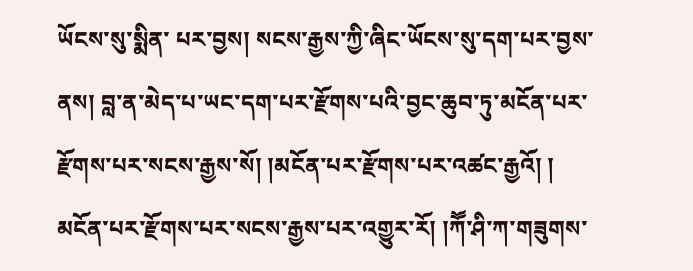ཡོངས་སུ་སྨིན་ པར་བྱས། སངས་རྒྱས་ཀྱི་ཞིང་ཡོངས་སུ་དག་པར་བྱས་ནས། བླ་ན་མེད་པ་ཡང་དག་པར་རྫོགས་པའི་བྱང་ཆུབ་ཏུ་མངོན་པར་རྫོགས་པར་སངས་རྒྱས་སོ། །མངོན་པར་རྫོགས་པར་འཚང་རྒྱའོ། ། མངོན་པར་རྫོགས་པར་སངས་རྒྱས་པར་འགྱུར་རོ། །ཀཽ་ཤི་ཀ་གཟུགས་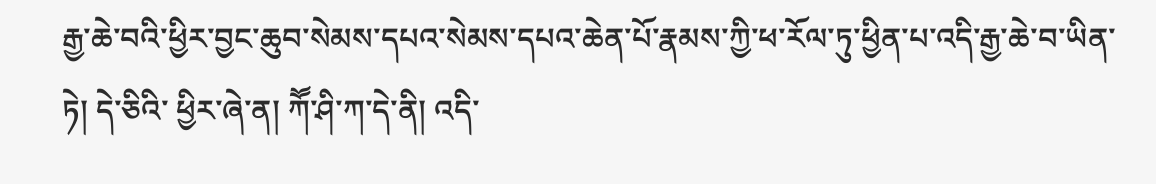རྒྱ་ཆེ་བའི་ཕྱིར་བྱང་ཆུབ་སེམས་དཔའ་སེམས་དཔའ་ཆེན་པོ་རྣམས་ཀྱི་ཕ་རོལ་ཏུ་ཕྱིན་པ་འདི་རྒྱ་ཆེ་བ་ཡིན་ཏེ། དེ་ཅིའི་ ཕྱིར་ཞེ་ན། ཀཽ་ཤི་ཀ་དེ་ནི། འདི་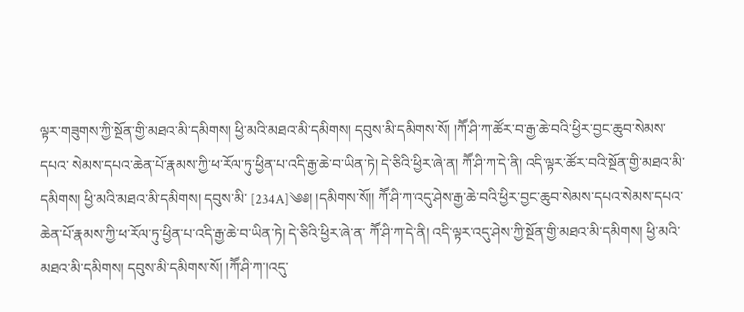ལྟར་གཟུགས་ཀྱི་སྔོན་གྱི་མཐའ་མི་དམིགས། ཕྱི་མའི་མཐའ་མི་དམིགས། དབུས་མི་དམིགས་སོ། །ཀཽ་ཤི་ཀ་ཚོར་བ་རྒྱ་ཆེ་བའི་ཕྱིར་བྱང་ཆུབ་སེམས་དཔའ་ སེམས་དཔའ་ཆེན་པོ་རྣམས་ཀྱི་ཕ་རོལ་ཏུ་ཕྱིན་པ་འདི་རྒྱ་ཆེ་བ་ཡིན་ཏེ། དེ་ཅིའི་ཕྱིར་ཞེ་ན། ཀཽ་ཤི་ཀ་དེ་ནི། འདི་ལྟར་ཚོར་བའི་སྔོན་གྱི་མཐའ་མི་དམིགས། ཕྱི་མའི་མཐའ་མི་དམིགས། དབུས་མི་ [234A]༄༅། །དམིགས་སོ།། ཀཽ་ཤི་ཀ་འདུ་ཤེས་རྒྱ་ཆེ་བའི་ཕྱིར་བྱང་ཆུབ་སེམས་དཔའ་སེམས་དཔའ་ཆེན་པོ་རྣམས་ཀྱི་ཕ་རོལ་ཏུ་ཕྱིན་པ་འདི་རྒྱ་ཆེ་བ་ཡིན་ཏེ། དེ་ཅིའི་ཕྱིར་ཞེ་ན་ ཀཽ་ཤི་ཀ་དེ་ནི། འདི་ལྟར་འདུ་ཤེས་ཀྱི་སྔོན་གྱི་མཐའ་མི་དམིགས། ཕྱི་མའི་མཐའ་མི་དམིགས། དབུས་མི་དམིགས་སོ། །ཀཽ་ཤི་ཀ་།འདུ་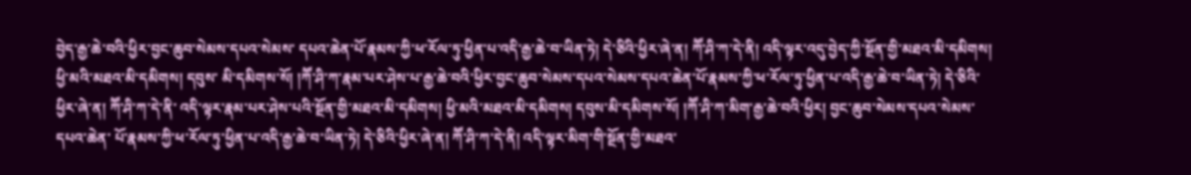བྱེད་རྒྱ་ཆེ་བའི་ཕྱིར་བྱང་ཆུབ་སེམས་དཔའ་སེམས་ དཔའ་ཆེན་པོ་རྣམས་ཀྱི་ཕ་རོལ་ཏུ་ཕྱིན་པ་འདི་རྒྱ་ཆེ་བ་ཡིན་ཏེ། དེ་ཅིའི་ཕྱིར་ཞེ་ན། ཀཽ་ཤི་ཀ་དེ་ནི། འདི་ལྟར་འདུ་བྱེད་ཀྱི་སྔོན་གྱི་མཐའ་མི་དམིགས། ཕྱི་མའི་མཐའ་མི་དམིགས། དབུས་ མི་དམིགས་སོ། །ཀཽ་ཤི་ཀ་རྣམ་པར་ཤེས་པ་རྒྱ་ཆེ་བའི་ཕྱིར་བྱང་ཆུབ་སེམས་དཔའ་སེམས་དཔའ་ཆེན་པོ་རྣམས་ཀྱི་ཕ་རོལ་ཏུ་ཕྱིན་པ་འདི་རྒྱ་ཆེ་བ་ཡིན་ཏེ། དེ་ཅིའི་ཕྱིར་ཞེ་ན། ཀཽ་ཤི་ཀ་དེ་ནི་ འདི་ལྟར་རྣམ་པར་ཤེས་པའི་སྔོན་གྱི་མཐའ་མི་དམིགས། ཕྱི་མའི་མཐའ་མི་དམིགས། དབུས་མི་དམིགས་སོ། །ཀཽ་ཤི་ཀ་མིག་རྒྱ་ཆེ་བའི་ཕྱིར། བྱང་ཆུབ་སེམས་དཔའ་སེམས་དཔའ་ཆེན་ པོ་རྣམས་ཀྱི་ཕ་རོལ་ཏུ་ཕྱིན་པ་འདི་རྒྱ་ཆེ་བ་ཡིན་ཏེ། དེ་ཅིའི་ཕྱིར་ཞེ་ན། ཀཽ་ཤི་ཀ་དེ་ནི། འདི་ལྟར་མིག་གི་སྔོན་གྱི་མཐའ་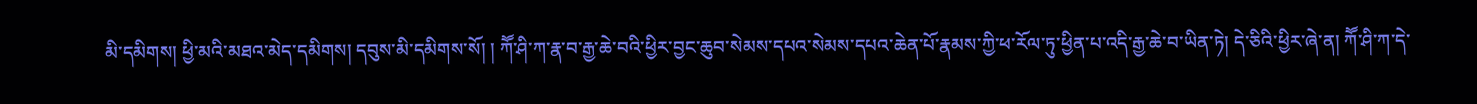མི་དམིགས། ཕྱི་མའི་མཐའ་མེད་དམིགས། དབུས་མི་དམིགས་སོ། ། ཀཽ་ཤི་ཀ་རྣ་བ་རྒྱ་ཆེ་བའི་ཕྱིར་བྱང་ཆུབ་སེམས་དཔའ་སེམས་དཔའ་ཆེན་པོ་རྣམས་ཀྱི་ཕ་རོལ་ཏུ་ཕྱིན་པ་འདི་རྒྱ་ཆེ་བ་ཡིན་ཏེ། དེ་ཅིའི་ཕྱིར་ཞེ་ན། ཀཽ་ཤི་ཀ་དེ་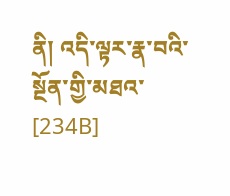ནི། འདི་ལྟར་རྣ་བའི་སྔོན་གྱི་མཐའ་ [234B]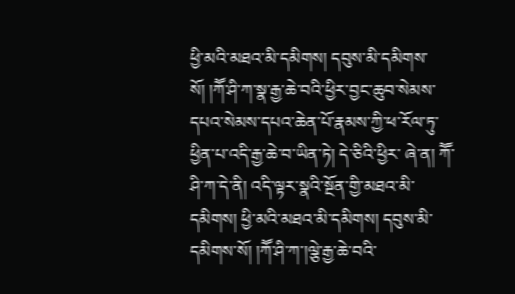ཕྱི་མའི་མཐའ་མི་དམིགས། དབུས་མི་དམིགས་སོ། །ཀཽ་ཤི་ཀ་སྣ་རྒྱ་ཆེ་བའི་ཕྱིར་བྱང་ཆུབ་སེམས་དཔའ་སེམས་དཔའ་ཆེན་པོ་རྣམས་ཀྱི་ཕ་རོལ་ཏུ་ཕྱིན་པ་འདི་རྒྱ་ཆེ་བ་ཡིན་ཏེ། དེ་ཅིའི་ཕྱིར་ ཞེ་ན། ཀཽ་ཤི་ཀ་དེ་ནི། འདི་ལྟར་སྣའི་སྔོན་གྱི་མཐའ་མི་དམིགས། ཕྱི་མའི་མཐའ་མི་དམིགས། དབུས་མི་དམིགས་སོ། །ཀཽ་ཤི་ཀ་།ལྕེ་རྒྱ་ཆེ་བའི་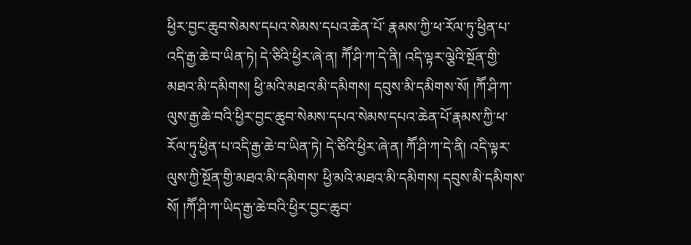ཕྱིར་བྱང་ཆུབ་སེམས་དཔའ་སེམས་དཔའ་ཆེན་པོ་ རྣམས་ཀྱི་ཕ་རོལ་ཏུ་ཕྱིན་པ་འདི་རྒྱ་ཆེ་བ་ཡིན་ཏེ། དེ་ཅིའི་ཕྱིར་ཞེ་ན། ཀཽ་ཤི་ཀ་དེ་ནི། འདི་ལྟར་ལྕེའི་སྔོན་གྱི་མཐའ་མི་དམིགས། ཕྱི་མའི་མཐའ་མི་དམིགས། དབུས་མི་དམིགས་སོ། །ཀཽ་ཤི་ཀ་ ལུས་རྒྱ་ཆེ་བའི་ཕྱིར་བྱང་ཆུབ་སེམས་དཔའ་སེམས་དཔའ་ཆེན་པོ་རྣམས་ཀྱི་ཕ་རོལ་ཏུ་ཕྱིན་པ་འདི་རྒྱ་ཆེ་བ་ཡིན་ཏེ། དེ་ཅིའི་ཕྱིར་ཞེ་ན། ཀཽ་ཤི་ཀ་དེ་ནི། འདི་ལྟར་ལུས་ཀྱི་སྔོན་གྱི་མཐའ་མི་དམིགས་ ཕྱི་མའི་མཐའ་མི་དམིགས། དབུས་མི་དམིགས་སོ། །ཀཽ་ཤི་ཀ་ཡིད་རྒྱ་ཆེ་བའི་ཕྱིར་བྱང་ཆུབ་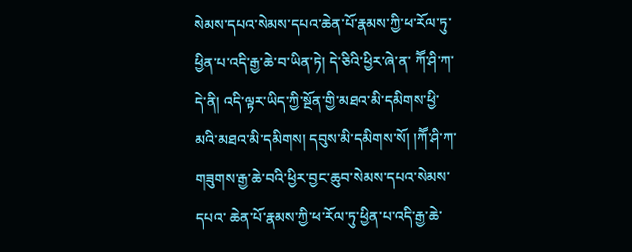སེམས་དཔའ་སེམས་དཔའ་ཆེན་པོ་རྣམས་ཀྱི་ཕ་རོལ་ཏུ་ཕྱིན་པ་འདི་རྒྱ་ཆེ་བ་ཡིན་ཏེ། དེ་ཅིའི་ཕྱིར་ཞེ་ན་ ཀཽ་ཤི་ཀ་དེ་ནི། འདི་ལྟར་ཡིད་ཀྱི་སྔོན་གྱི་མཐའ་མི་དམིགས་ཕྱི་མའི་མཐའ་མི་དམིགས། དབུས་མི་དམིགས་སོ། །ཀཽ་ཤི་ཀ་གཟུགས་རྒྱ་ཆེ་བའི་ཕྱིར་བྱང་ཆུབ་སེམས་དཔའ་སེམས་དཔའ་ ཆེན་པོ་རྣམས་ཀྱི་ཕ་རོལ་ཏུ་ཕྱིན་པ་འདི་རྒྱ་ཆེ་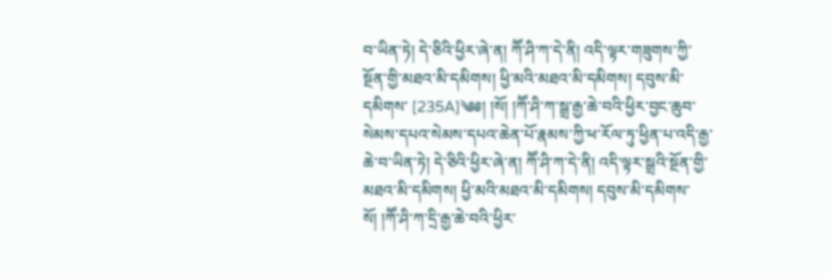བ་ཡིན་ཏེ། དེ་ཅིའི་ཕྱིར་ཞེ་ན། ཀཽ་ཤི་ཀ་དེ་ནི། འདི་ལྟར་གཟུགས་ཀྱི་སྔོན་གྱི་མཐའ་མི་དམིགས། ཕྱི་མའི་མཐའ་མི་དམིགས། དབུས་མི་དམིགས་ [235A]༄༅། །སོ། །ཀཽ་ཤི་ཀ་སྒྲ་རྒྱ་ཆེ་བའི་ཕྱིར་བྱང་ཆུབ་སེམས་དཔའ་སེམས་དཔའ་ཆེན་པོ་རྣམས་ཀྱི་ཕ་རོལ་ཏུ་ཕྱིན་པ་འདི་རྒྱ་ཆེ་བ་ཡིན་ཏེ། དེ་ཅིའི་ཕྱིར་ཞེ་ན། ཀཽ་ཤི་ཀ་དེ་ནི། འདི་ལྟར་སྒྲའི་སྔོན་གྱི་ མཐའ་མི་དམིགས། ཕྱི་མའི་མཐའ་མི་དམིགས། དབུས་མི་དམིགས་སོ། །ཀཽ་ཤི་ཀ་དྲི་རྒྱ་ཆེ་བའི་ཕྱིར་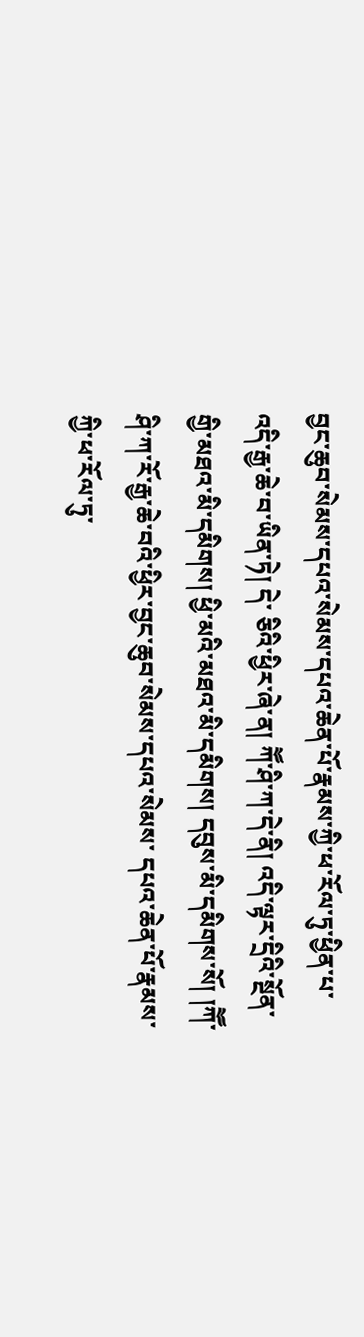བྱང་ཆུབ་སེམས་དཔའ་སེམས་དཔའ་ཆེན་པོ་རྣམས་ཀྱི་ཕ་རོལ་ཏུ་ཕྱིན་པ་འདི་རྒྱ་ཆེ་བ་ཡིན་ཏེ། དེ་ ཅིའི་ཕྱིར་ཞེ་ན། ཀཽ་ཤི་ཀ་དེ་ནི། འདི་ལྟར་དྲིའི་སྔོན་གྱི་མཐའ་མི་དམིགས། ཕྱི་མའི་མཐའ་མི་དམིགས། དབུས་མི་དམིགས་སོ། །ཀཽ་ཤི་ཀ་རོ་རྒྱ་ཆེ་བའི་ཕྱིར་བྱང་ཆུབ་སེམས་དཔའ་སེམས་ དཔའ་ཆེན་པོ་རྣམས་ཀྱི་ཕ་རོལ་ཏུ་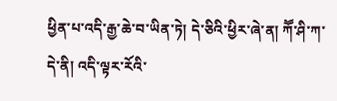ཕྱིན་པ་འདི་རྒྱ་ཆེ་བ་ཡིན་ཏེ། དེ་ཅིའི་ཕྱིར་ཞེ་ན། ཀཽ་ཤི་ཀ་དེ་ནི། འདི་ལྟར་རོའི་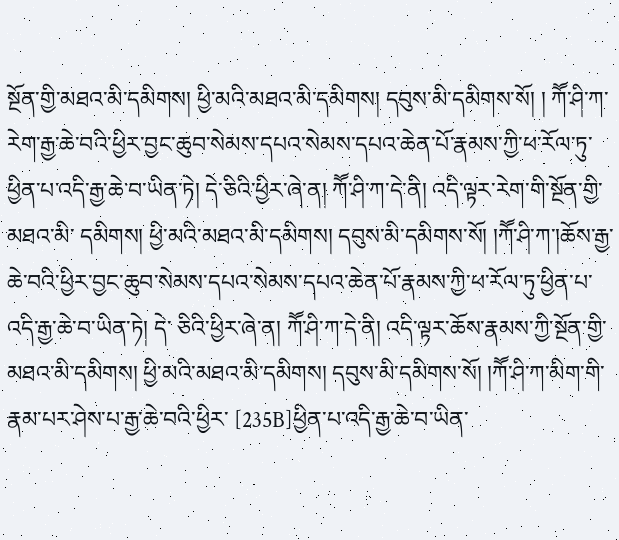སྔོན་གྱི་མཐའ་མི་དམིགས། ཕྱི་མའི་མཐའ་མི་དམིགས། དབུས་མི་དམིགས་སོ། ། ཀཽ་ཤི་ཀ་རེག་རྒྱ་ཆེ་བའི་ཕྱིར་བྱང་ཆུབ་སེམས་དཔའ་སེམས་དཔའ་ཆེན་པོ་རྣམས་ཀྱི་ཕ་རོལ་ཏུ་ཕྱིན་པ་འདི་རྒྱ་ཆེ་བ་ཡིན་ཏེ། དེ་ཅིའི་ཕྱིར་ཞེ་ན། ཀཽ་ཤི་ཀ་དེ་ནི། འདི་ལྟར་རེག་གི་སྔོན་གྱི་མཐའ་མི་ དམིགས། ཕྱི་མའི་མཐའ་མི་དམིགས། དབུས་མི་དམིགས་སོ། །ཀཽ་ཤི་ཀ་།ཆོས་རྒྱ་ཆེ་བའི་ཕྱིར་བྱང་ཆུབ་སེམས་དཔའ་སེམས་དཔའ་ཆེན་པོ་རྣམས་ཀྱི་ཕ་རོལ་ཏུ་ཕྱིན་པ་འདི་རྒྱ་ཆེ་བ་ཡིན་ཏེ། དེ་ ཅིའི་ཕྱིར་ཞེ་ན། ཀཽ་ཤི་ཀ་དེ་ནི། འདི་ལྟར་ཆོས་རྣམས་ཀྱི་སྔོན་གྱི་མཐའ་མི་དམིགས། ཕྱི་མའི་མཐའ་མི་དམིགས། དབུས་མི་དམིགས་སོ། །ཀཽ་ཤི་ཀ་མིག་གི་རྣམ་པར་ཤེས་པ་རྒྱ་ཆེ་བའི་ཕྱིར་ [235B]ཕྱིན་པ་འདི་རྒྱ་ཆེ་བ་ཡིན་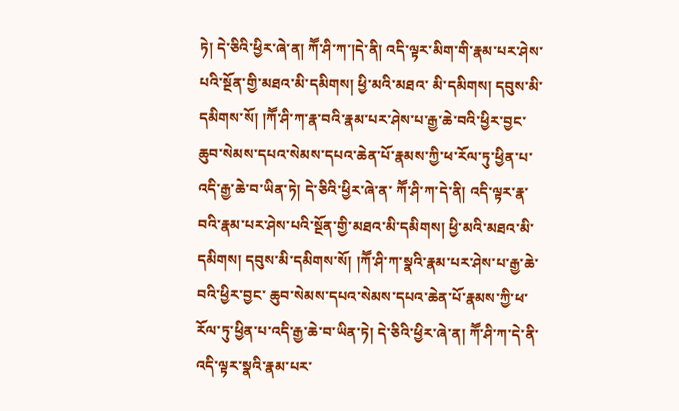ཏེ། དེ་ཅིའི་ཕྱིར་ཞེ་ན། ཀཽ་ཤི་ཀ་།དེ་ནི། འདི་ལྟར་མིག་གི་རྣམ་པར་ཤེས་པའི་སྔོན་གྱི་མཐའ་མི་དམིགས། ཕྱི་མའི་མཐའ་ མི་དམིགས། དབུས་མི་དམིགས་སོ། །ཀཽ་ཤི་ཀ་རྣ་བའི་རྣམ་པར་ཤེས་པ་རྒྱ་ཆེ་བའི་ཕྱིར་བྱང་ཆུབ་སེམས་དཔའ་སེམས་དཔའ་ཆེན་པོ་རྣམས་ཀྱི་ཕ་རོལ་ཏུ་ཕྱིན་པ་འདི་རྒྱ་ཆེ་བ་ཡིན་ཏེ། དེ་ཅིའི་ཕྱིར་ཞེ་ན་ ཀཽ་ཤི་ཀ་དེ་ནི། འདི་ལྟར་རྣ་བའི་རྣམ་པར་ཤེས་པའི་སྔོན་གྱི་མཐའ་མི་དམིགས། ཕྱི་མའི་མཐའ་མི་དམིགས། དབུས་མི་དམིགས་སོ། །ཀཽ་ཤི་ཀ་སྣའི་རྣམ་པར་ཤེས་པ་རྒྱ་ཆེ་བའི་ཕྱིར་བྱང་ ཆུབ་སེམས་དཔའ་སེམས་དཔའ་ཆེན་པོ་རྣམས་ཀྱི་ཕ་རོལ་ཏུ་ཕྱིན་པ་འདི་རྒྱ་ཆེ་བ་ཡིན་ཏེ། དེ་ཅིའི་ཕྱིར་ཞེ་ན། ཀཽ་ཤི་ཀ་དེ་ནི་འདི་ལྟར་སྣའི་རྣམ་པར་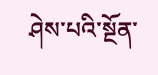ཤེས་པའི་སྔོན་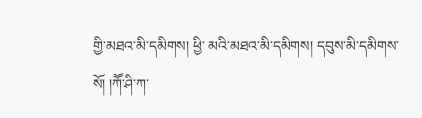གྱི་མཐའ་མི་དམིགས། ཕྱི་ མའི་མཐའ་མི་དམིགས། དབུས་མི་དམིགས་སོ། །ཀཽ་ཤི་ཀ་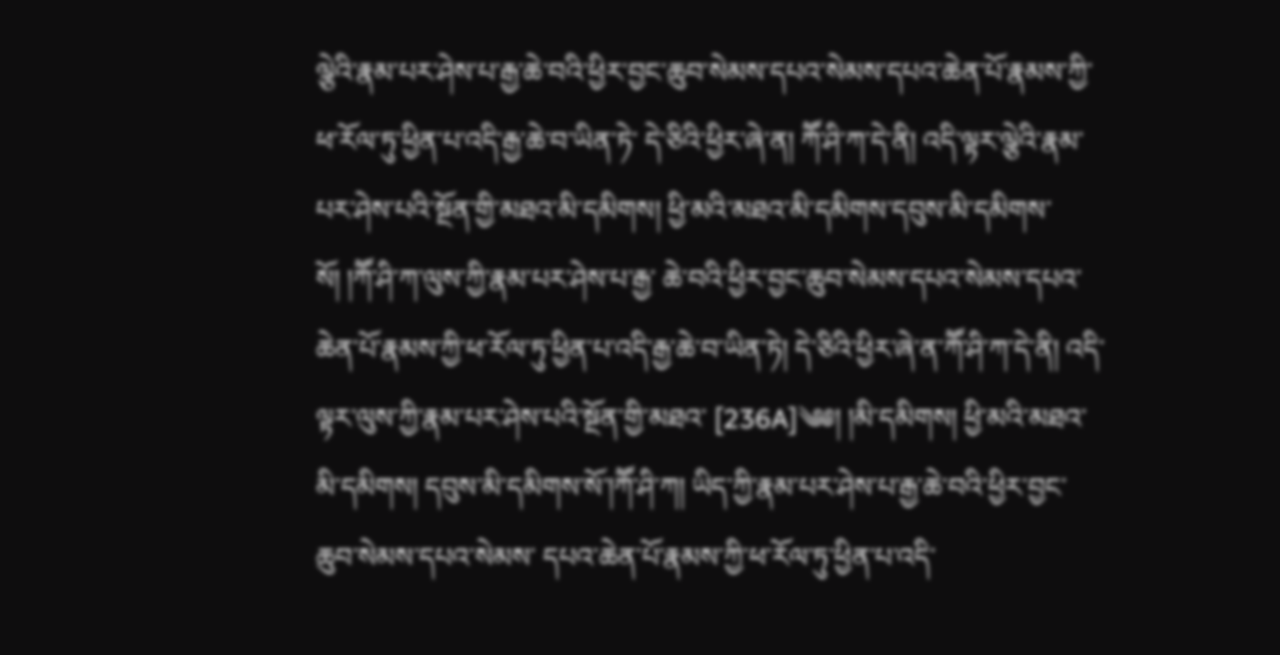ལྕེའི་རྣམ་པར་ཤེས་པ་རྒྱ་ཆེ་བའི་ཕྱིར་བྱང་ཆུབ་སེམས་དཔའ་སེམས་དཔའ་ཆེན་པོ་རྣམས་ཀྱི་ཕ་རོལ་ཏུ་ཕྱིན་པ་འདི་རྒྱ་ཆེ་བ་ཡིན་ཏེ་ དེ་ཅིའི་ཕྱིར་ཞེ་ན། ཀཽ་ཤི་ཀ་དེ་ནི། འདི་ལྟར་ལྕེའི་རྣམ་པར་ཤེས་པའི་སྔོན་གྱི་མཐའ་མི་དམིགས། ཕྱི་མའི་མཐའ་མི་དམིགས་དབུས་མི་དམིགས་སོ། །ཀཽ་ཤི་ཀ་ལུས་ཀྱི་རྣམ་པར་ཤེས་པ་རྒྱ་ ཆེ་བའི་ཕྱིར་བྱང་ཆུབ་སེམས་དཔའ་སེམས་དཔའ་ཆེན་པོ་རྣམས་ཀྱི་ཕ་རོལ་ཏུ་ཕྱིན་པ་འདི་རྒྱ་ཆེ་བ་ཡིན་ཏེ། དེ་ཅིའི་ཕྱིར་ཞེ་ན་ཀཽ་ཤི་ཀ་དེ་ནི། འདི་ལྟར་ལུས་ཀྱི་རྣམ་པར་ཤེས་པའི་སྔོན་གྱི་མཐའ་ [236A]༄༅། །མི་དམིགས། ཕྱི་མའི་མཐའ་མི་དམིགས། དབུས་མི་དམིགས་སོ་།ཀཽ་ཤི་ཀ། ཡིད་ཀྱི་རྣམ་པར་ཤེས་པ་རྒྱ་ཆེ་བའི་ཕྱིར་བྱང་ཆུབ་སེམས་དཔའ་སེམས་ དཔའ་ཆེན་པོ་རྣམས་ཀྱི་ཕ་རོལ་ཏུ་ཕྱིན་པ་འདི་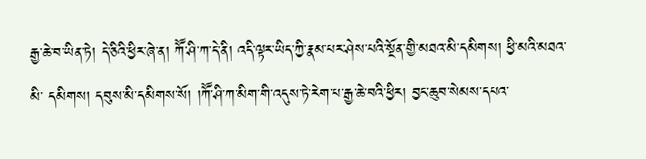རྒྱ་ཆེ་བ་ཡིན་ཏེ། དེ་ཅིའི་ཕྱིར་ཞེ་ན། ཀཽ་ཤི་ཀ་དེ་ནི། འདི་ལྟར་ཡིད་ཀྱི་རྣམ་པར་ཤེས་པའི་སྔོན་གྱི་མཐའ་མི་དམིགས། ཕྱི་མའི་མཐའ་མི་ དམིགས། དབུས་མི་དམིགས་སོ། །ཀཽ་ཤི་ཀ་མིག་གི་འདུས་ཏེ་རེག་པ་རྒྱ་ཆེ་བའི་ཕྱིར། བྱང་ཆུབ་སེམས་དཔའ་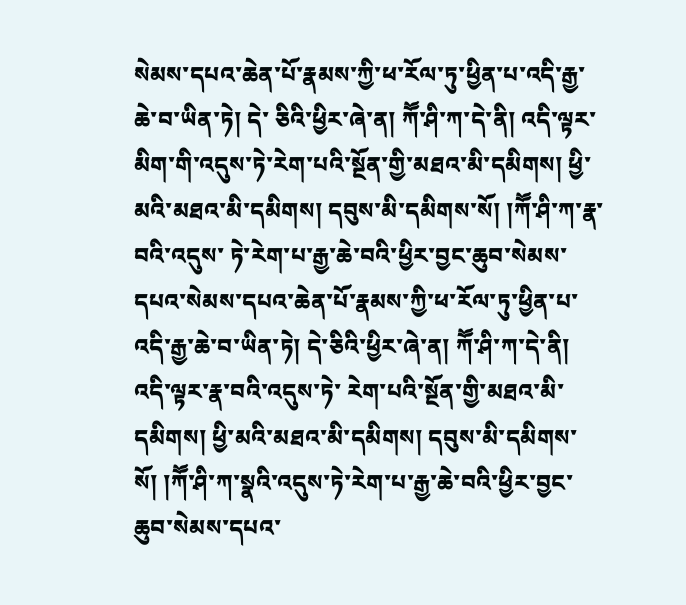སེམས་དཔའ་ཆེན་པོ་རྣམས་ཀྱི་ཕ་རོལ་ཏུ་ཕྱིན་པ་འདི་རྒྱ་ཆེ་བ་ཡིན་ཏེ། དེ་ ཅིའི་ཕྱིར་ཞེ་ན། ཀཽ་ཤི་ཀ་དེ་ནི། འདི་ལྟར་མིག་གི་འདུས་ཏེ་རེག་པའི་སྔོན་གྱི་མཐའ་མི་དམིགས། ཕྱི་མའི་མཐའ་མི་དམིགས། དབུས་མི་དམིགས་སོ། །ཀཽ་ཤི་ཀ་རྣ་བའི་འདུས་ ཏེ་རེག་པ་རྒྱ་ཆེ་བའི་ཕྱིར་བྱང་ཆུབ་སེམས་དཔའ་སེམས་དཔའ་ཆེན་པོ་རྣམས་ཀྱི་ཕ་རོལ་ཏུ་ཕྱིན་པ་འདི་རྒྱ་ཆེ་བ་ཡིན་ཏེ། དེ་ཅིའི་ཕྱིར་ཞེ་ན། ཀཽ་ཤི་ཀ་དེ་ནི། འདི་ལྟར་རྣ་བའི་འདུས་ཏེ་ རེག་པའི་སྔོན་གྱི་མཐའ་མི་དམིགས། ཕྱི་མའི་མཐའ་མི་དམིགས། དབུས་མི་དམིགས་སོ། །ཀཽ་ཤི་ཀ་སྣའི་འདུས་ཏེ་རེག་པ་རྒྱ་ཆེ་བའི་ཕྱིར་བྱང་ཆུབ་སེམས་དཔའ་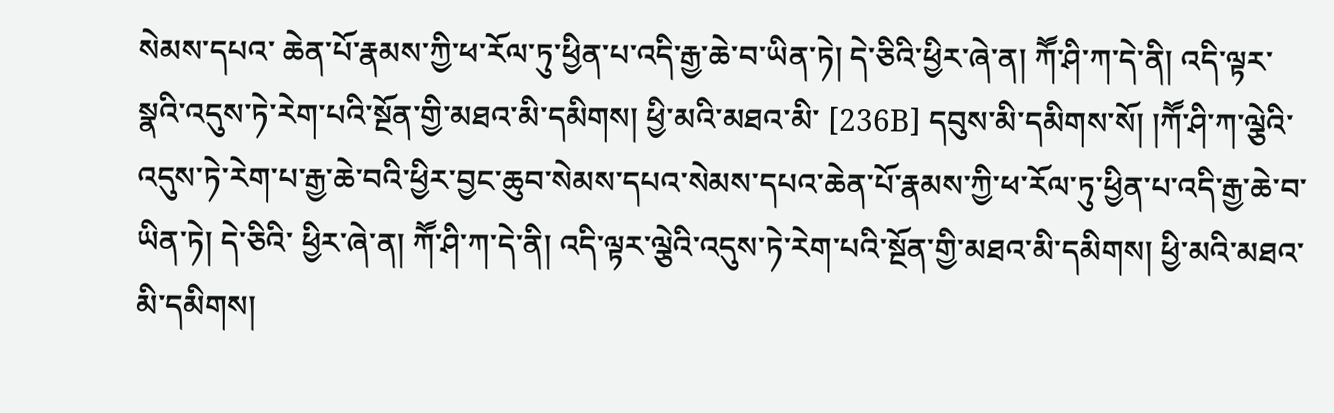སེམས་དཔའ་ ཆེན་པོ་རྣམས་ཀྱི་ཕ་རོལ་ཏུ་ཕྱིན་པ་འདི་རྒྱ་ཆེ་བ་ཡིན་ཏེ། དེ་ཅིའི་ཕྱིར་ཞེ་ན། ཀཽ་ཤི་ཀ་དེ་ནི། འདི་ལྟར་སྣའི་འདུས་ཏེ་རེག་པའི་སྔོན་གྱི་མཐའ་མི་དམིགས། ཕྱི་མའི་མཐའ་མི་ [236B] དབུས་མི་དམིགས་སོ། །ཀཽ་ཤི་ཀ་ལྕེའི་འདུས་ཏེ་རེག་པ་རྒྱ་ཆེ་བའི་ཕྱིར་བྱང་ཆུབ་སེམས་དཔའ་སེམས་དཔའ་ཆེན་པོ་རྣམས་ཀྱི་ཕ་རོལ་ཏུ་ཕྱིན་པ་འདི་རྒྱ་ཆེ་བ་ཡིན་ཏེ། དེ་ཅིའི་ ཕྱིར་ཞེ་ན། ཀཽ་ཤི་ཀ་དེ་ནི། འདི་ལྟར་ལྕེའི་འདུས་ཏེ་རེག་པའི་སྔོན་གྱི་མཐའ་མི་དམིགས། ཕྱི་མའི་མཐའ་མི་དམིགས།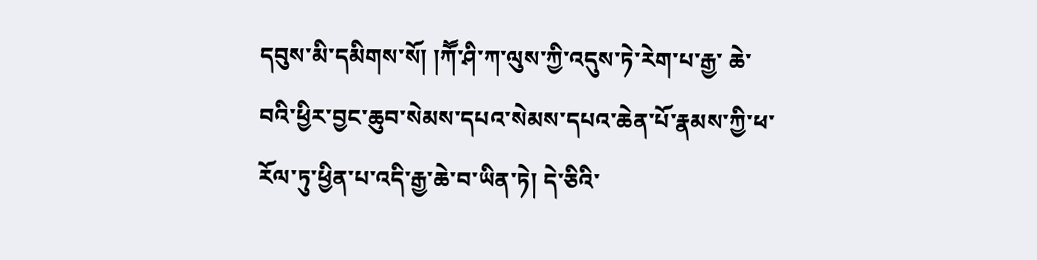དབུས་མི་དམིགས་སོ། །ཀཽ་ཤི་ཀ་ལུས་ཀྱི་འདུས་ཏེ་རེག་པ་རྒྱ་ ཆེ་བའི་ཕྱིར་བྱང་ཆུབ་སེམས་དཔའ་སེམས་དཔའ་ཆེན་པོ་རྣམས་ཀྱི་ཕ་རོལ་ཏུ་ཕྱིན་པ་འདི་རྒྱ་ཆེ་བ་ཡིན་ཏེ། དེ་ཅིའི་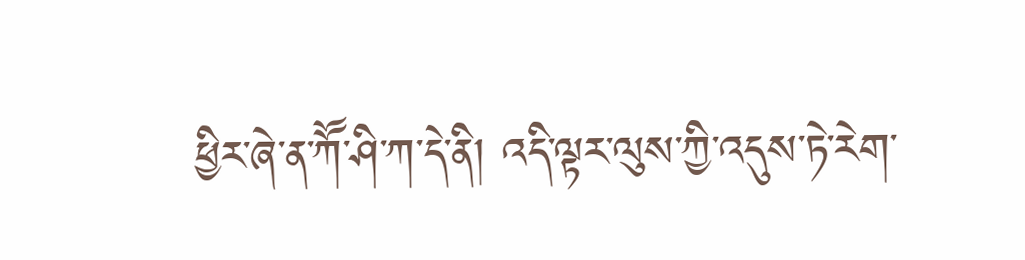ཕྱིར་ཞེ་ན་ཀཽ་ཤི་ཀ་དེ་ནི། འདི་ལྟར་ལུས་ཀྱི་འདུས་ཏེ་རེག་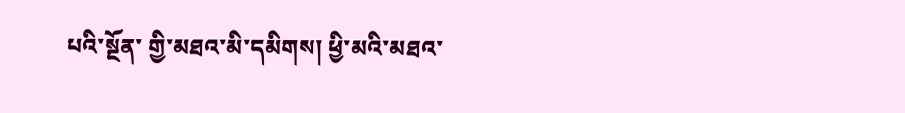པའི་སྔོན་ གྱི་མཐའ་མི་དམིགས། ཕྱི་མའི་མཐའ་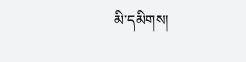མི་དམིགས།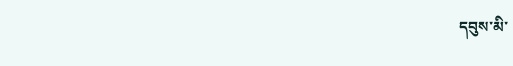དབུས་མི་